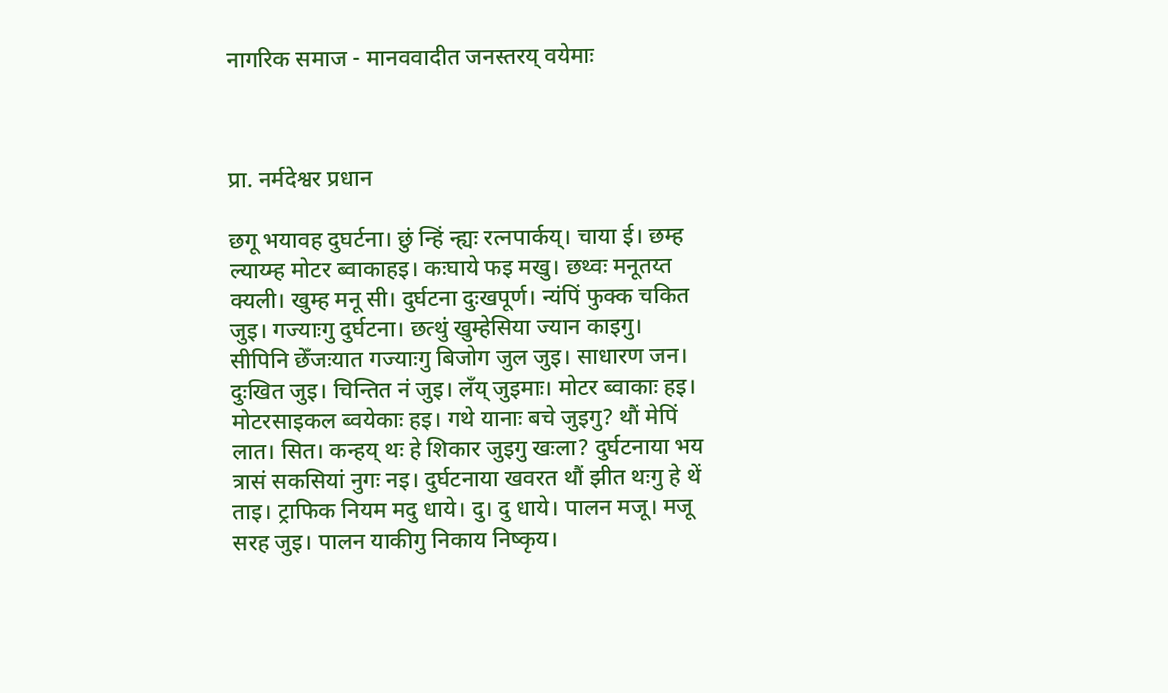नागरिक समाज - मानववादीत जनस्तरय् वयेमाः



प्रा. नर्मदेश्वर प्रधान

छगू भयावह दुघर्टना। छुं न्हिं न्ह्यः रत्नपार्कय्। चाया ई। छम्ह ल्याय्म्ह मोटर ब्वाकाहइ। कःघाये फइ मखु। छथ्वः मनूतय्त क्यली। खुम्ह मनू सी। दुर्घटना दुःखपूर्ण। न्यंपिं फुक्क चकित जुइ। गज्याःगु दुर्घटना। छत्थुं खुम्हेसिया ज्यान काइगु। सीपिनि छेँजःयात गज्याःगु बिजोग जुल जुइ। साधारण जन। दुःखित जुइ। चिन्तित नं जुइ। लँय् जुइमाः। मोटर ब्वाकाः हइ। मोटरसाइकल ब्वयेकाः हइ। गथे यानाः बचे जुइगु? थौं मेपिं लात। सित। कन्हय् थः हे शिकार जुइगु खःला? दुर्घटनाया भय त्रासं सकसियां नुगः नइ। दुर्घटनाया खवरत थौं झीत थःगु हे थें ताइ। ट्राफिक नियम मदु धाये। दु। दु धाये। पालन मजू। मजू सरह जुइ। पालन याकीगु निकाय निष्कृय।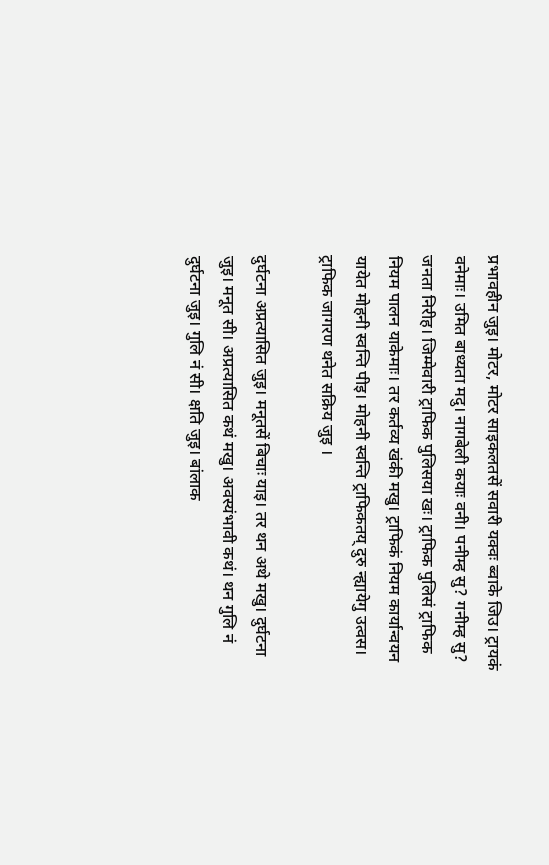प्रभावहीन जुइ। मोटर, मोटर साइकलतसें सवारी यक्वः ब्वाके जिउ। ट्रायकं वनेमाः। उमित बाध्यता मदु। नागबेली कयाः वनी। पनीम्ह सु? गनीम्ह सु? जनता निरीह। जिम्मेवारी ट्राफिक पुलिसया खः। ट्राफिक पुलिसं ट्राफिक नियम पालन याकेमाः। तर कर्तव्य खंकी मखु। ट्राफिकं नियम कार्यान्वयन यायेत मोहनी स्वन्ति पीइ। मोहनी स्वन्ति ट्राफिकतय् दुरु न्ह्यायेगु उत्वस। ट्राफिक जागरण थनेत सक्रिय जुइ ।

दुर्घटना अप्रत्यासित जुइ। मनूतसें बिचाः याइ। तर थन अथे मखु। दुर्घटना जुइ। मनूत सी। अप्रत्यासित कथं मखु। अवस्यंभावी कथं। थन गुलि नं दुर्घटना जुइ। गुलि नं सी। क्षति जुइ। बांलाक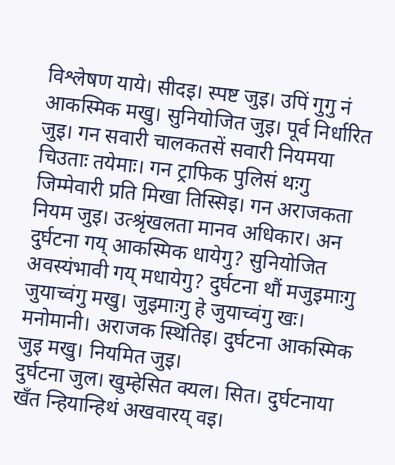विश्लेषण याये। सीदइ। स्पष्ट जुइ। उपिं गुगु नं आकस्मिक मखु। सुनियोजित जुइ। पूर्व निर्धारित जुइ। गन सवारी चालकतसें सवारी नियमया चिउताः तयेमाः। गन ट्राफिक पुलिसं थःगु जिम्मेवारी प्रति मिखा तिस्सिइ। गन अराजकता नियम जुइ। उत्श्रृंखलता मानव अधिकार। अन दुर्घटना गय् आकस्मिक धायेगु? सुनियोजित अवस्यंभावी गय् मधायेगु? दुर्घटना थौं मजुइमाःगु जुयाच्वंगु मखु। जुइमाःगु हे जुयाच्वंगु खः। मनोमानी। अराजक स्थितिइ। दुर्घटना आकस्मिक जुइ मखु। नियमित जुइ।
दुर्घटना जुल। खुम्हेसित क्यल। सित। दुर्घटनाया खँत न्हियान्हिथं अखवारय् वइ।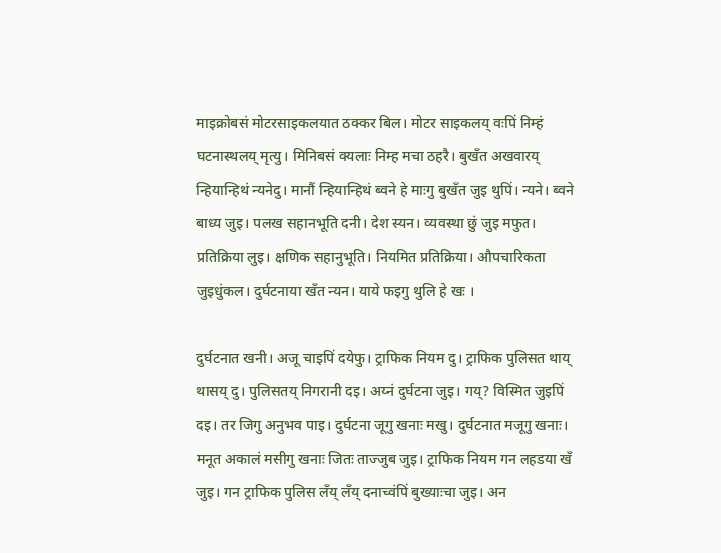माइक्रोबसं मोटरसाइकलयात ठक्कर बिल। मोटर साइकलय् वःपिं निम्हं घटनास्थलय् मृत्यु। मिनिबसं क्यलाः निम्ह मचा ठहरै। बुखँत अखवारय् न्हियान्हिथं न्यनेदु। मानौं न्हियान्हिथं ब्वने हे माःगु बुखँत जुइ थुपिं। न्यने। ब्वने बाध्य जुइ। पलख सहानभूति दनी। देश स्यन। व्यवस्था छुं जुइ मफुत। प्रतिक्रिया लुइ। क्षणिक सहानुभूति। नियमित प्रतिक्रिया। औपचारिकता जुइधुंकल। दुर्घटनाया खँत न्यन। याये फइगु थुलि हे खः ।

दुर्घटनात खनी। अजू चाइपिं दयेफु। ट्राफिक नियम दु। ट्राफिक पुलिसत थाय् थासय् दु। पुलिसतय् निगरानी दइ। अय्नं दुर्घटना जुइ। गय्? विस्मित जुइपिं दइ। तर जिगु अनुभव पाइ। दुर्घटना जूगु खनाः मखु। दुर्घटनात मजूगु खनाः। मनूत अकालं मसीगु खनाः जितः ताज्जुब जुइ। ट्राफिक नियम गन लहडया खँ जुइ। गन ट्राफिक पुलिस लँय् लँय् दनाच्वंपिं बुख्याःचा जुइ। अन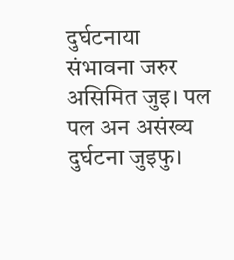दुर्घटनाया संभावना जरुर असिमित जुइ। पल पल अन असंख्य दुर्घटना जुइफु।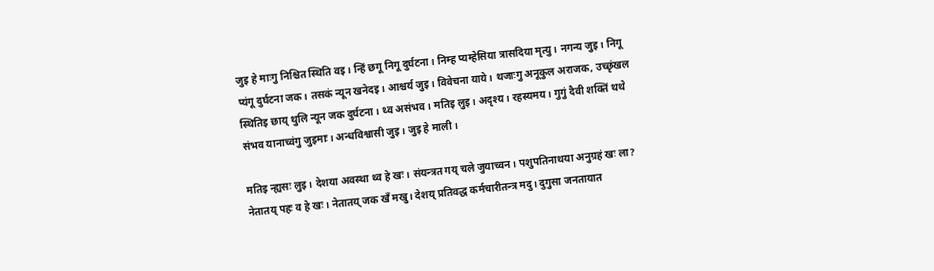जुइ हे माःगु निश्चित स्थिति वइ। न्हिं छगू निगू दुर्घटना। निम्ह प्यम्हेसिया त्रासदिया मृत्यु। नगन्य जुइ। निगू प्यंगू दुर्घटना जक। तसकं न्यून खनेदइ। आश्चर्य जुइ। विवेचना याये। थजाःगु अनूकुल अराजक, उच्छृंखल स्थितिइ छाय् थुलि न्यून जक दुर्घटना। थ्व असंभव। मतिइ लुइ। अदृश्य। रहस्यमय। गुगुं दैवी शक्तिं थथे संभव यानाच्वंगु जुइमाः। अन्धविश्वासी जुइ। जुइ हे माली ।

मतिइ न्ह्यसः लुइ। देशया अवस्था थ्व हे खः। संयन्त्रत गय् चले जुयाच्वन। पशुपतिनाथया अनुग्रहं खः ला? नेतातय् पहः व हे खः। नेतातय् जक खँ मखु। देशय् प्रतिवद्ध कर्मचारीतन्त्र मदु। दुगुसा जनतायात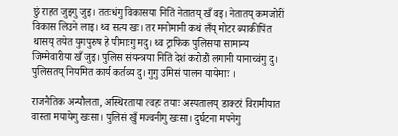छुं राहत जुइगु जुइ। ततःधंगु विकासया नितिं नेतातय् खँ वइ। नेतातय् कमजोरीं विकास लिउने लाइ। थ्व सत्य खः। तर मनोमानी कथं लँय् मोटर ब्याकीपिंत थासय् तयेत युगपुरुष हे पीमाःगु मदु। थ्व ट्राफिक पुलिसया सामान्य जिम्मेवारीया खँ जुइ। पुलिस संयन्त्रया नितिं देशं करोडौं लगानी यानाच्वंगु दु। पुलिसतय् नियमित कार्य कर्तव्य दु। गुगु उमिसं पालन यायेमाः ।

राजनैतिक अन्यौलता, अस्थिरताया त्वहः तयाः अस्पतालय् डाक्टरं विरामीयात वास्ता मयायेगु खःसा। पुलिसं खुँ मज्वनीगु खःसा। दुर्घटना मपनेगु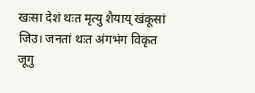खःसा देशं थःत मृत्यु शैयाय् खंकूसां जिउ। जनतां थःत अंगभंग विकृत जूगु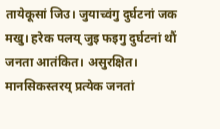तायेकूसां जिउ। जुयाच्वंगु दुर्घटनां जक मखु। हरेक पलय् जुइ फइगु दुर्घटनां थौं जनता आतंकित। असुरक्षित। मानसिकस्तरय् प्रत्येक जनतां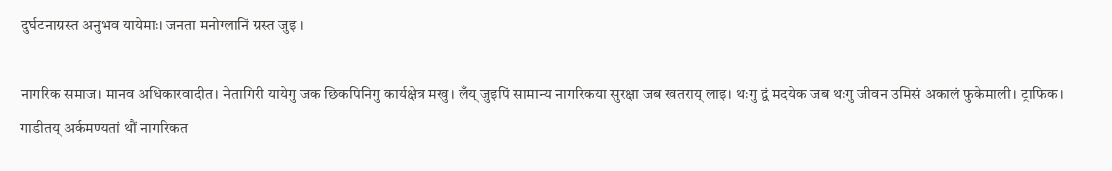दुर्घटनाग्रस्त अनुभव यायेमाः। जनता मनोग्लानिं ग्रस्त जुइ ।

नागरिक समाज। मानव अधिकारवादीत। नेतागिरी यायेगु जक छिकपिनिगु कार्यक्षेत्र मखु। लँय् जुइपिं सामान्य नागरिकया सुरक्षा जब खतराय् लाइ। थःगु द्वं मदयेक जब थःगु जीवन उमिसं अकालं फुकेमाली। ट्राफिक। गाडीतय् अर्कमण्यतां थौं नागरिकत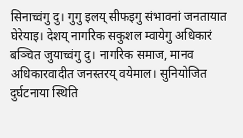सिनाच्वंगु दु। गुगु इलय् सीफइगु संभावनां जनतायात घेरेयाइ। देशय् नागरिक सकुशल म्वायेगु अधिकारं बञ्चित जुयाच्वंगु दु। नागरिक समाज, मानव अधिकारवादीत जनस्तरय् वयेमाल। सुनियोजित दुर्घटनाया स्थिति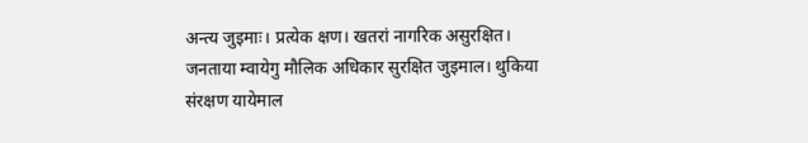अन्त्य जुइमाः। प्रत्येक क्षण। खतरां नागरिक असुरक्षित। जनताया म्वायेगु मौलिक अधिकार सुरक्षित जुइमाल। थुकिया संरक्षण यायेमाल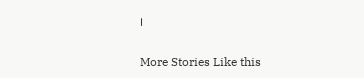।

More Stories Like this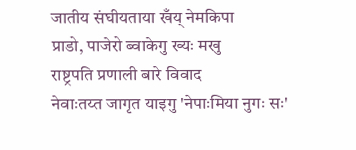जातीय संघीयताया खँय् नेमकिपा
प्राडो, पाजेरो ब्वाकेगु ख्यः मखु
राष्ट्रपति प्रणाली बारे विवाद
नेवाःतय्त जागृत याइगु 'नेपाःमिया नुगः सः'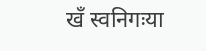खँ स्वनिगःया